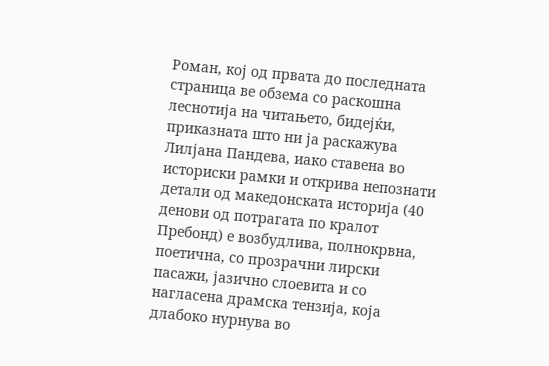Роман, кој од првата до последната страница ве обзема со раскошна леснотија на читањето, бидејќи, приказната што ни ја раскажува Лилјана Пандева, иако ставена во историски рамки и открива непознати детали од македонската историја (40 денови од потрагата по кралот Пребонд) е возбудлива, полнокрвна, поетична, со прозрачни лирски пасажи, јазично слоевита и со нагласена драмска тензија, која длабоко нурнува во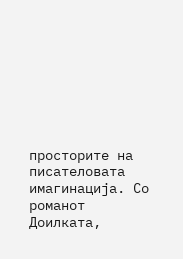просторите на писателовата имагинација. Со романот Доилката,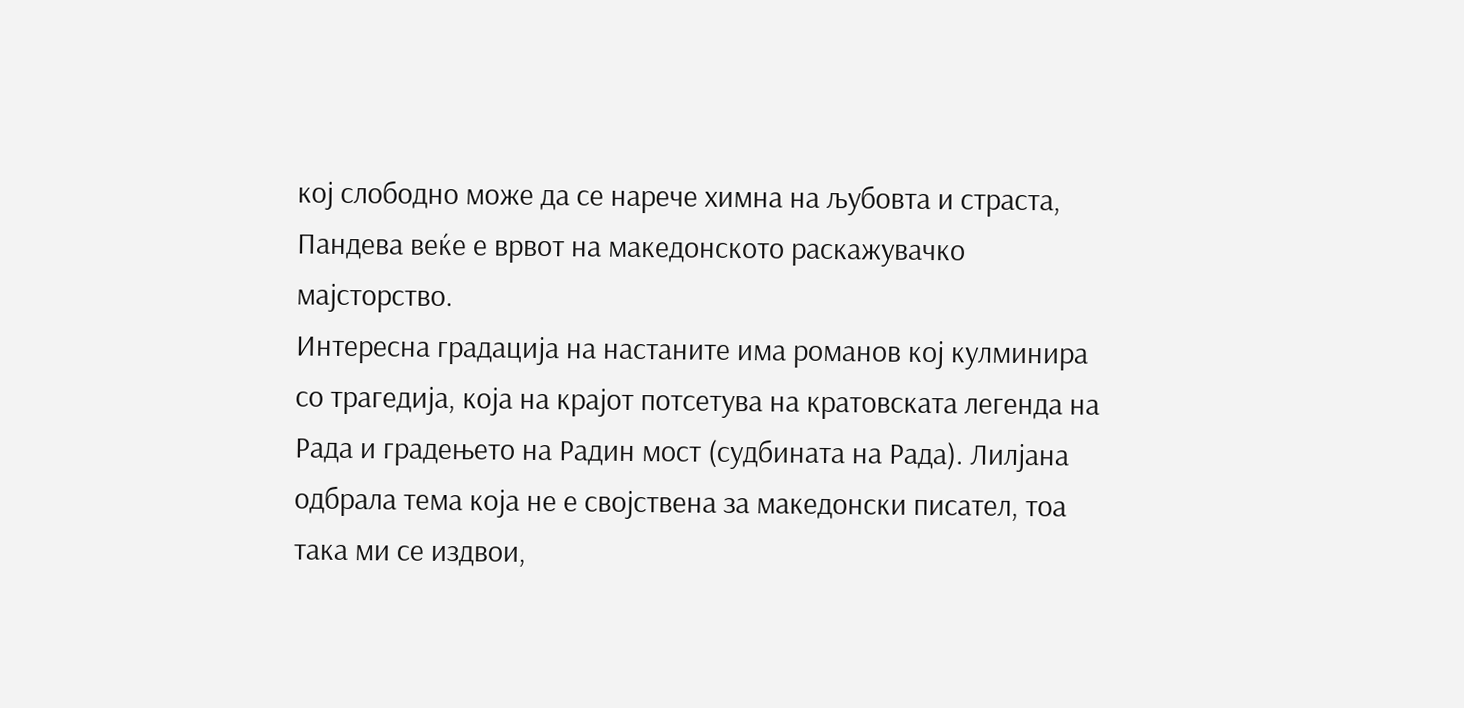кој слободно може да се нарече химна на љубовта и страста, Пандева веќе е врвот на македонското раскажувачко мајсторство.
Интересна градација на настаните има романов кој кулминира со трагедија, која на крајот потсетува на кратовската легенда на Рада и градењето на Радин мост (судбината на Рада). Лилјана одбрала тема која не е својствена за македонски писател, тоа така ми се издвои,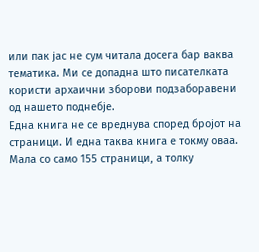или пак јас не сум читала досега бар ваква тематика. Ми се допадна што писателката користи архаични зборови подзаборавени од нашето поднебје.
Една книга не се вреднува според бројот на страници. И една таква книга е токму оваа. Мала со само 155 страници, а толку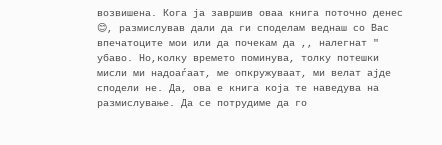возвишена. Кога ја завршив оваа книга поточно денес 😊, размислував дали да ги споделам веднаш со Вас впечатоците мои или да почекам да ,, налегнат " убаво. Но,колку времето поминува, толку потешки мисли ми надоаѓаат, ме опкружуваат, ми велат ајде сподели не. Да, ова е книга која те наведува на размислување. Да се потрудиме да го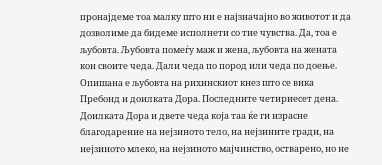пронајдеме тоа малку што ни е најзначајно во животот и да дозволиме да бидеме исполнети со тие чувства. Да, тоа е љубовта. Љубовта помеѓу маж и жена, љубовта на жената кон своите чеда. Дали чеда по пород или чеда по доење.
Опишана е љубовта на рихинскиот кнез што се вика Пребонд и доилката Дора. Последните четириесет дена. Доилката Дора и двете чеда која таа ќе ги израсне благодарение на нејзиното тело, на нејзините гради, на нејзиното млеко, на нејзиното мајчинство, остварено, но не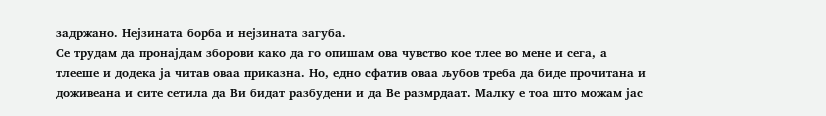задржано. Нејзината борба и нејзината загуба.
Се трудам да пронајдам зборови како да го опишам ова чувство кое тлее во мене и сега, а тлееше и додека ја читав оваа приказна. Но, едно сфатив оваа љубов треба да биде прочитана и доживеана и сите сетила да Ви бидат разбудени и да Ве размрдаат. Малку е тоа што можам јас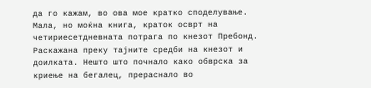да го кажам, во ова мое кратко споделување.
Мала, но моќна книга, краток осврт на четириесетдневната потрага по кнезот Пребонд. Раскажана преку тајните средби на кнезот и доилката. Нешто што почнало како обврска за криење на бегалец, прераснало во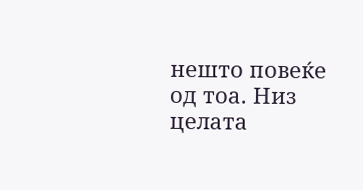нешто повеќе од тоа. Низ целата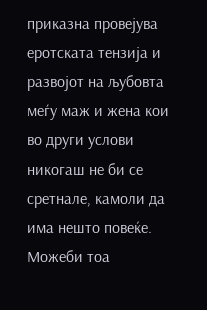приказна провејува еротската тензија и развојот на љубовта меѓу маж и жена кои во други услови никогаш не би се сретнале, камоли да има нешто повеќе. Можеби тоа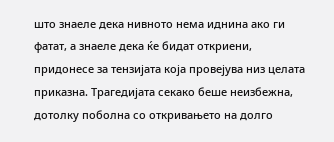што знаеле дека нивното нема иднина ако ги фатат, а знаеле дека ќе бидат откриени, придонесе за тензијата која провејува низ целата приказна. Трагедијата секако беше неизбежна, дотолку поболна со откривањето на долго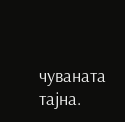чуваната тајна.